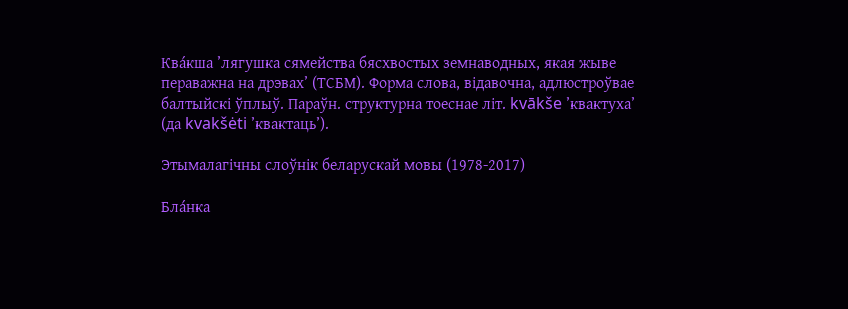Ква́кша ’лягушка сямейства бясхвостых земнаводных, якая жыве пераважна на дрэвах’ (ТСБМ). Форма слова, відавочна, адлюстроўвае балтыйскі ўплыў. Параўн. структурна тоеснае літ. kvākše ’квактуха’ (да kvakšėti ’квактаць’).

Этымалагічны слоўнік беларускай мовы (1978-2017)

Бла́нка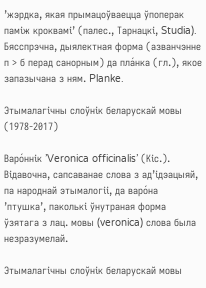’жэрдка, якая прымацоўваецца ўпоперак паміж кроквамі’ (палес., Тарнацкі, Studia). Бясспрэчна, дыялектная форма (азванчэнне п > б перад санорным) да пла́нка (гл.), якое запазычана з ням. Planke.

Этымалагічны слоўнік беларускай мовы (1978-2017)

Варо́ннік ’Veronica officinalis’ (Кіс.). Відавочна, сапсаванае слова з ад’ідэацыяй, па народнай этымалогіі, да варо́на ’птушка’, паколькі ўнутраная форма ўзятага з лац. мовы (veronica) слова была незразумелай.

Этымалагічны слоўнік беларускай мовы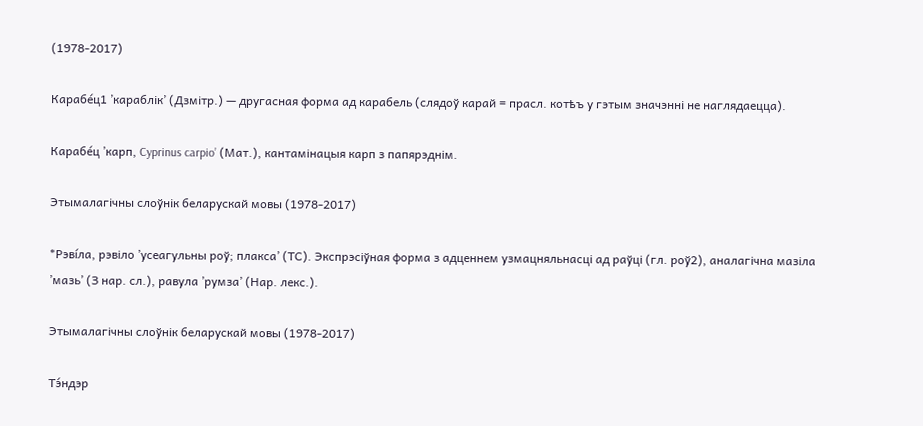(1978-2017)

Карабе́ц1 ’караблік’ (Дзмітр.) — другасная форма ад карабель (слядоў карай = прасл. котѣъ у гэтым значэнні не наглядаецца).

Карабе́ц ’карп, Cyprinus carpio’ (Мат.), кантамінацыя карп з папярэднім.

Этымалагічны слоўнік беларускай мовы (1978-2017)

*Рэві́ла, рэвіло ’усеагульны роў; плакса’ (ТС). Экспрэсіўная форма з адценнем узмацняльнасці ад раўці (гл. роў2), аналагічна мазіла ’мазь’ (З нар. сл.), равула ’румза’ (Нар. лекс.).

Этымалагічны слоўнік беларускай мовы (1978-2017)

Тэ́ндэр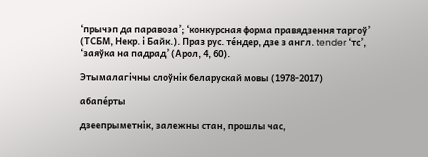‘прычэп да паравоза’; ‘конкурсная форма правядзення таргоў’ (ТСБМ, Некр. і Байк.). Праз рус. те́ндер, дзе з англ. tender ‘тс’, ‘заяўка на падрад’ (Арол, 4, 60).

Этымалагічны слоўнік беларускай мовы (1978-2017)

абапе́рты

дзеепрыметнік, залежны стан, прошлы час,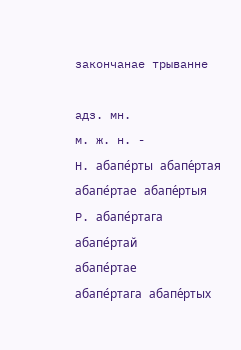закончанае трыванне

адз. мн.
м. ж. н. -
Н. абапе́рты абапе́ртая абапе́ртае абапе́ртыя
Р. абапе́ртага абапе́ртай
абапе́ртае
абапе́ртага абапе́ртых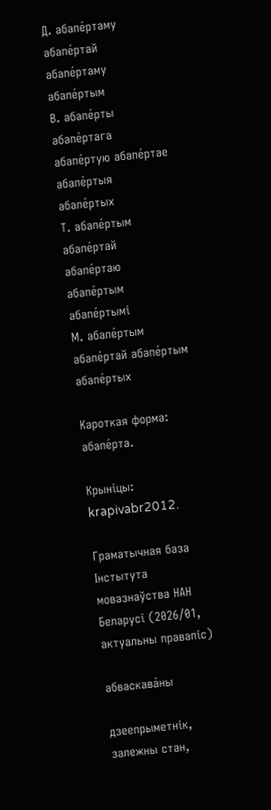Д. абапе́ртаму абапе́ртай абапе́ртаму абапе́ртым
В. абапе́рты
абапе́ртага
абапе́ртую абапе́ртае абапе́ртыя
абапе́ртых
Т. абапе́ртым абапе́ртай
абапе́ртаю
абапе́ртым абапе́ртымі
М. абапе́ртым абапе́ртай абапе́ртым абапе́ртых

Кароткая форма: абапе́рта.

Крыніцы: krapivabr2012.

Граматычная база Інстытута мовазнаўства НАН Беларусі (2026/01, актуальны правапіс)

абваскава́ны

дзеепрыметнік, залежны стан,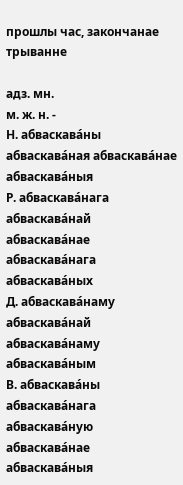прошлы час, закончанае трыванне

адз. мн.
м. ж. н. -
Н. абваскава́ны абваскава́ная абваскава́нае абваскава́ныя
Р. абваскава́нага абваскава́най
абваскава́нае
абваскава́нага абваскава́ных
Д. абваскава́наму абваскава́най абваскава́наму абваскава́ным
В. абваскава́ны
абваскава́нага
абваскава́ную абваскава́нае абваскава́ныя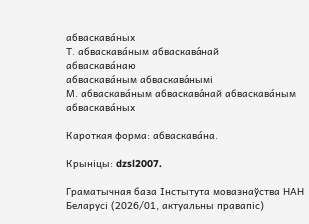абваскава́ных
Т. абваскава́ным абваскава́най
абваскава́наю
абваскава́ным абваскава́нымі
М. абваскава́ным абваскава́най абваскава́ным абваскава́ных

Кароткая форма: абваскава́на.

Крыніцы: dzsl2007.

Граматычная база Інстытута мовазнаўства НАН Беларусі (2026/01, актуальны правапіс)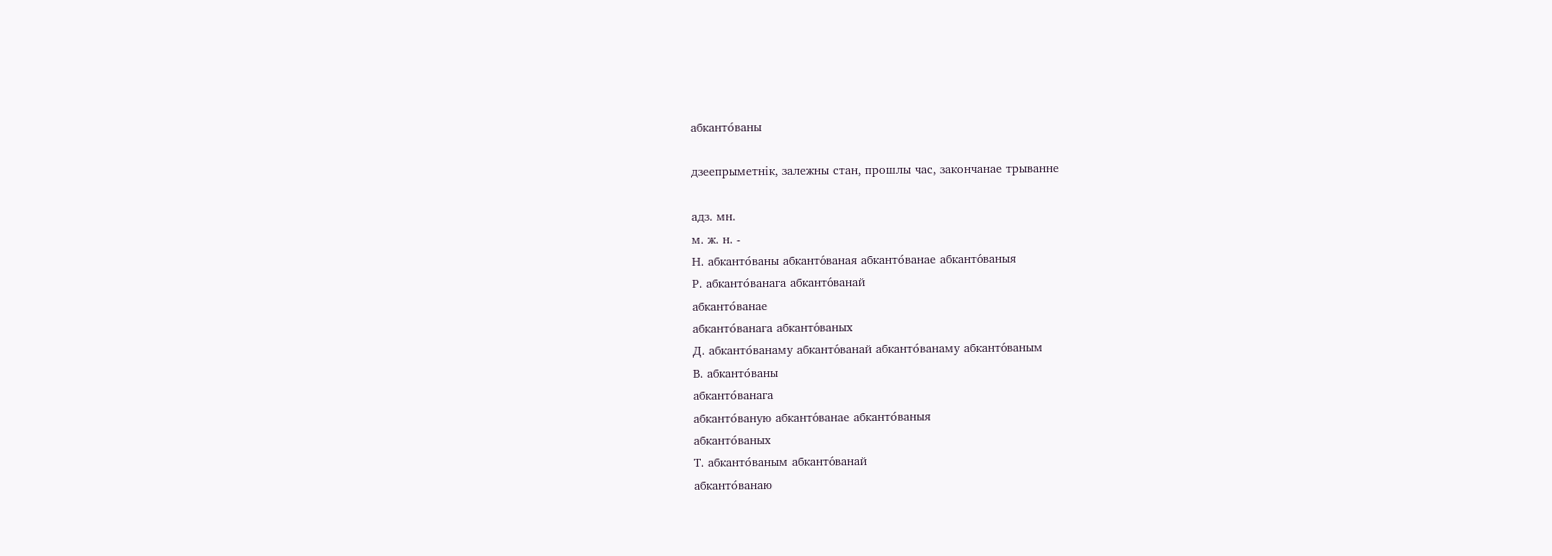абканто́ваны

дзеепрыметнік, залежны стан, прошлы час, закончанае трыванне

адз. мн.
м. ж. н. -
Н. абканто́ваны абканто́ваная абканто́ванае абканто́ваныя
Р. абканто́ванага абканто́ванай
абканто́ванае
абканто́ванага абканто́ваных
Д. абканто́ванаму абканто́ванай абканто́ванаму абканто́ваным
В. абканто́ваны
абканто́ванага
абканто́ваную абканто́ванае абканто́ваныя
абканто́ваных
Т. абканто́ваным абканто́ванай
абканто́ванаю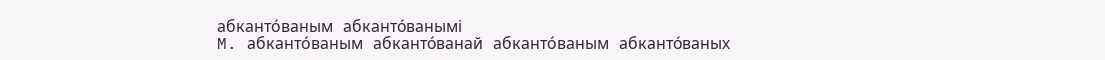абканто́ваным абканто́ванымі
М. абканто́ваным абканто́ванай абканто́ваным абканто́ваных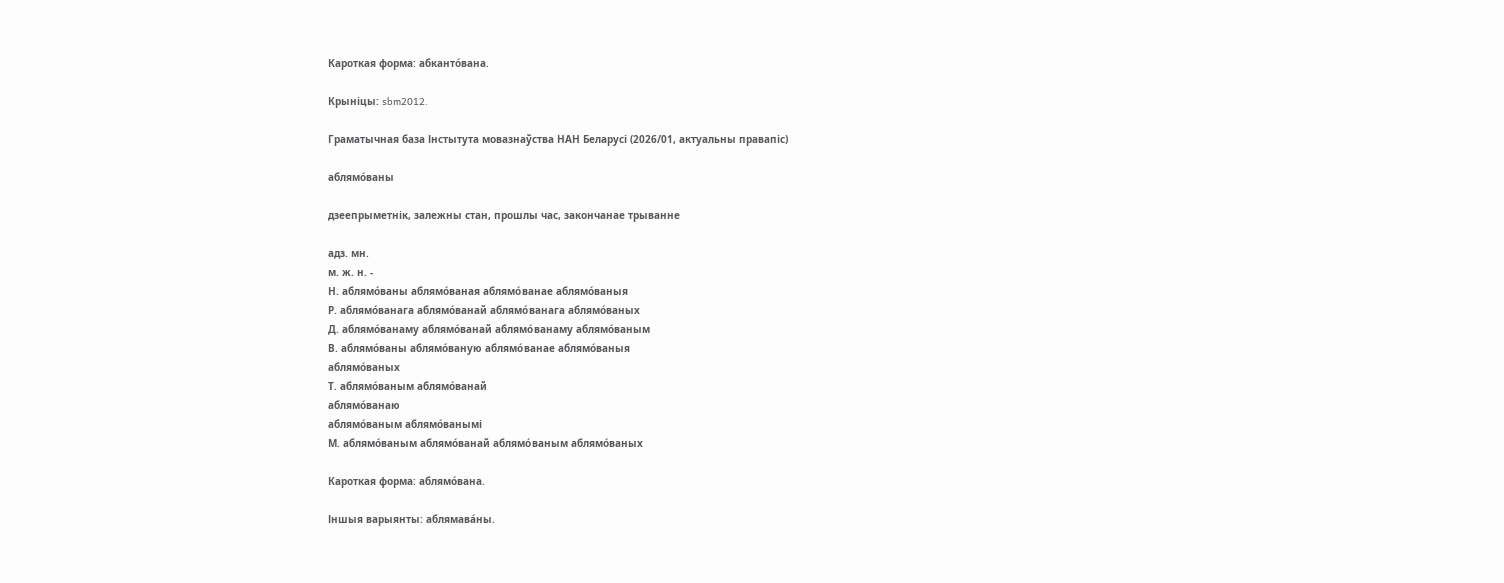Кароткая форма: абканто́вана.

Крыніцы: sbm2012.

Граматычная база Інстытута мовазнаўства НАН Беларусі (2026/01, актуальны правапіс)

аблямо́ваны

дзеепрыметнік, залежны стан, прошлы час, закончанае трыванне

адз. мн.
м. ж. н. -
Н. аблямо́ваны аблямо́ваная аблямо́ванае аблямо́ваныя
Р. аблямо́ванага аблямо́ванай аблямо́ванага аблямо́ваных
Д. аблямо́ванаму аблямо́ванай аблямо́ванаму аблямо́ваным
В. аблямо́ваны аблямо́ваную аблямо́ванае аблямо́ваныя
аблямо́ваных
Т. аблямо́ваным аблямо́ванай
аблямо́ванаю
аблямо́ваным аблямо́ванымі
М. аблямо́ваным аблямо́ванай аблямо́ваным аблямо́ваных

Кароткая форма: аблямо́вана.

Іншыя варыянты: аблямава́ны.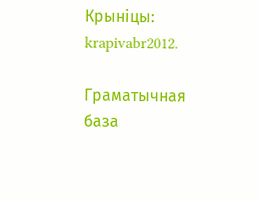Крыніцы: krapivabr2012.

Граматычная база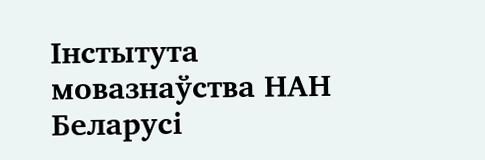Інстытута мовазнаўства НАН Беларусі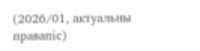(2026/01, актуальны правапіс)